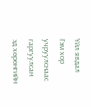Үйл явдал
Гэм хор учруулснаас гаргуулсан эд хөрөнгийн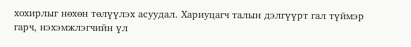хохирлыг нөхөн төлүүлэх асуудал. Хариуцагч талын дэлгүүрт гал түймэр гарч, нэхэмжлэгчийн үл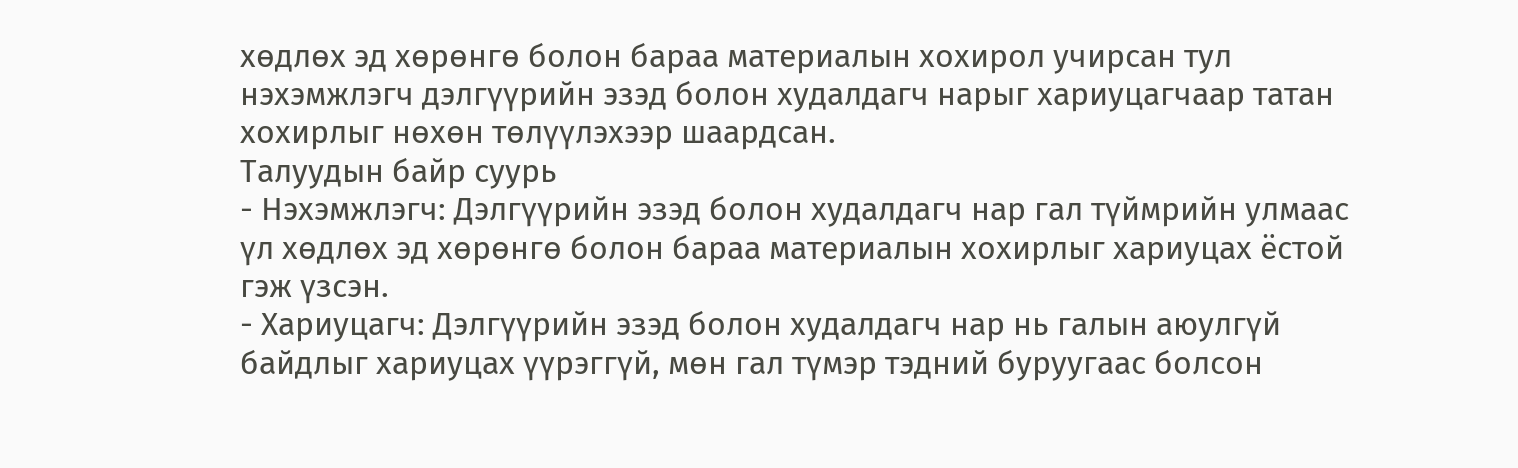хөдлөх эд хөрөнгө болон бараа материалын хохирол учирсан тул нэхэмжлэгч дэлгүүрийн эзэд болон худалдагч нарыг хариуцагчаар татан хохирлыг нөхөн төлүүлэхээр шаардсан.
Талуудын байр суурь
- Нэхэмжлэгч: Дэлгүүрийн эзэд болон худалдагч нар гал түймрийн улмаас үл хөдлөх эд хөрөнгө болон бараа материалын хохирлыг хариуцах ёстой гэж үзсэн.
- Хариуцагч: Дэлгүүрийн эзэд болон худалдагч нар нь галын аюулгүй байдлыг хариуцах үүрэггүй, мөн гал түмэр тэдний буруугаас болсон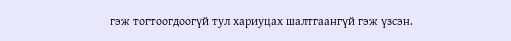гэж тогтоогдоогүй тул хариуцах шалтгаангүй гэж үзсэн.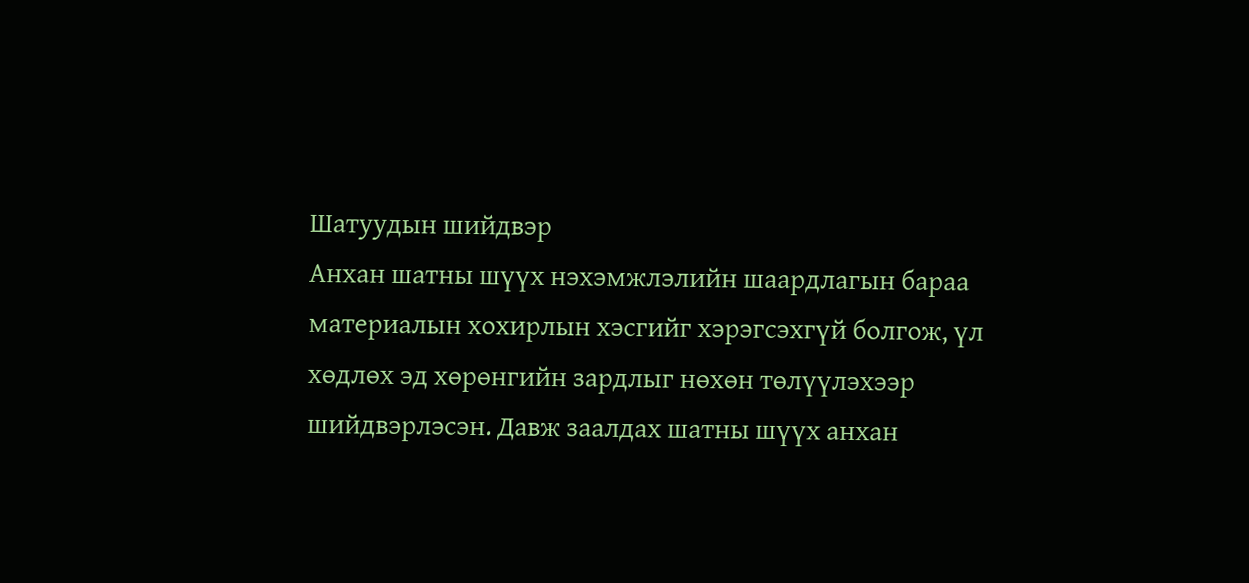Шатуудын шийдвэр
Анхан шатны шүүх нэхэмжлэлийн шаардлагын бараа материалын хохирлын хэсгийг хэрэгсэхгүй болгож, үл хөдлөх эд хөрөнгийн зардлыг нөхөн төлүүлэхээр шийдвэрлэсэн. Давж заалдах шатны шүүх анхан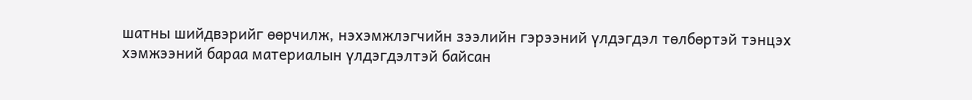шатны шийдвэрийг өөрчилж, нэхэмжлэгчийн зээлийн гэрээний үлдэгдэл төлбөртэй тэнцэх хэмжээний бараа материалын үлдэгдэлтэй байсан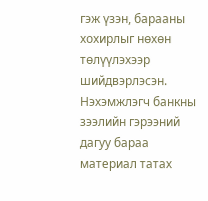гэж үзэн, барааны хохирлыг нөхөн төлүүлэхээр шийдвэрлэсэн. Нэхэмжлэгч банкны зээлийн гэрээний дагуу бараа материал татах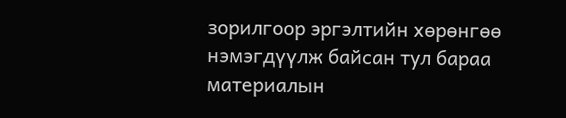зорилгоор эргэлтийн хөрөнгөө нэмэгдүүлж байсан тул бараа материалын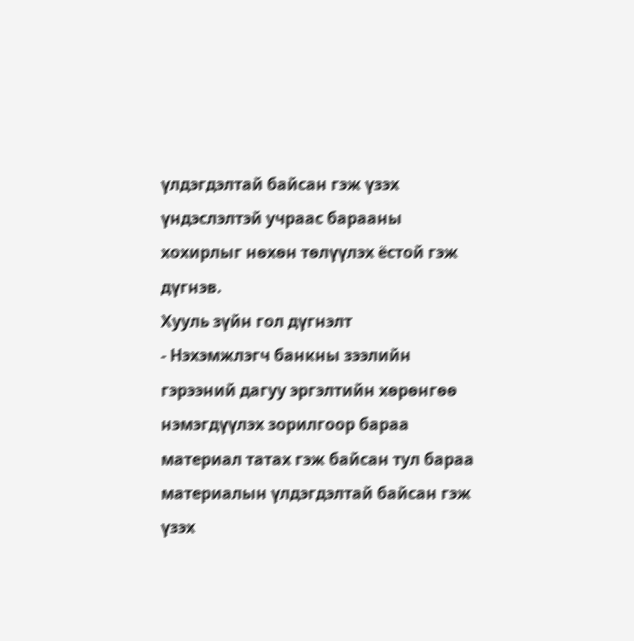үлдэгдэлтай байсан гэж үзэх үндэслэлтэй учраас барааны хохирлыг нөхөн төлүүлэх ёстой гэж дүгнэв.
Хууль зүйн гол дүгнэлт
- Нэхэмжлэгч банкны зээлийн гэрээний дагуу эргэлтийн хөрөнгөө нэмэгдүүлэх зорилгоор бараа материал татах гэж байсан тул бараа материалын үлдэгдэлтай байсан гэж үзэх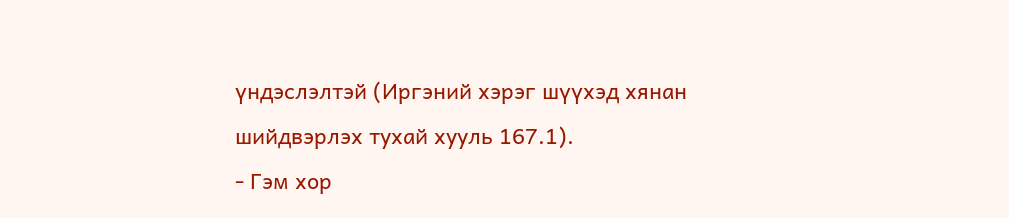үндэслэлтэй (Иргэний хэрэг шүүхэд хянан шийдвэрлэх тухай хууль 167.1).
- Гэм хор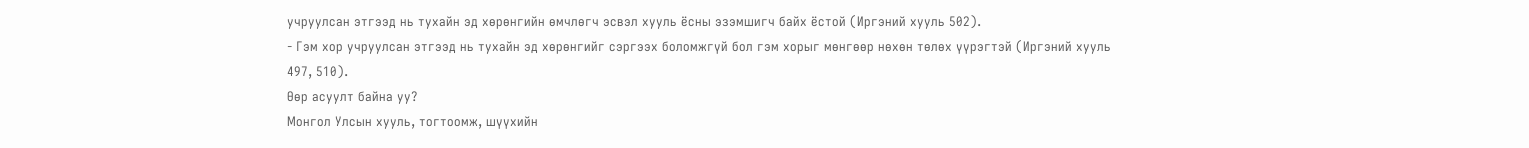учруулсан этгээд нь тухайн эд хөрөнгийн өмчлөгч эсвэл хууль ёсны эзэмшигч байх ёстой (Иргэний хууль 502).
- Гэм хор учруулсан этгээд нь тухайн эд хөрөнгийг сэргээх боломжгүй бол гэм хорыг мөнгөөр нөхөн төлөх үүрэгтэй (Иргэний хууль 497, 510).
Өөр асуулт байна уу?
Монгол Улсын хууль, тогтоомж, шүүхийн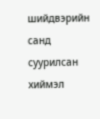шийдвэрийн санд суурилсан хиймэл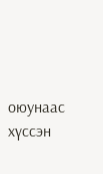оюунаас хүссэн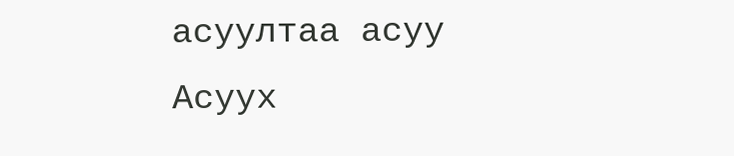асуултаа асуу
Асуух